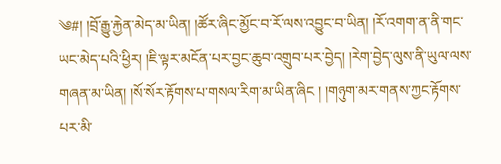༄#། །བྲོ་རྒྱུ་རྐྱེན་མེད་མ་ཡིན། །ཚོར་ཞིང་མྱོང་བ་རོ་ལས་འབྱུང་བ་ཡིན། །རོ་འགག་ན་ནི་གང་ཡང་མེད་པའི་ཕྱིར། །ཇི་ལྟར་མངོན་པར་བྱང་ཆུབ་འགྲུབ་པར་བྱེད། །རེག་བྱེད་ལུས་ནི་ཡུལ་ལས་གཞན་མ་ཡིན། །སོ་སོར་རྟོགས་པ་གསལ་རིག་མ་ཡིན་ཞིང ། །གཉུག་མར་གནས་ཀྱང་རྟོགས་པར་མི་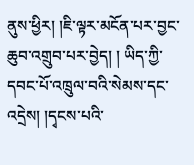ནུས་ཕྱིར། །ཇི་ལྟར་མངོན་པར་བྱང་ཆུབ་འགྲུབ་པར་བྱེད། ། ཡིད་ཀྱི་དབང་པོ་འཁྲུལ་བའི་སེམས་དང་འདྲེས། །དྭངས་པའི་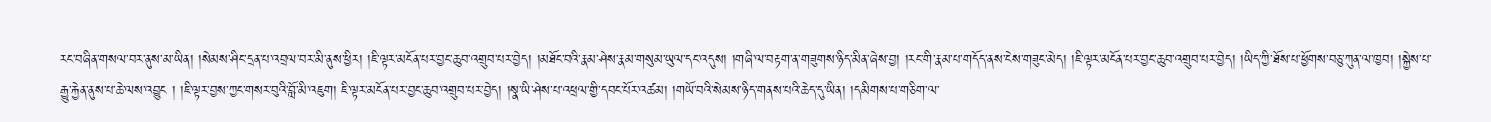རང་བཞིན་གསལ་བར་ནུས་མ་ཡིན། །སེམས་ཤིང་དྲན་པ་འབྲལ་བར་མི་ནུས་ཕྱིར། །ཇི་ལྟར་མངོན་པར་བྱང་ཆུབ་འགྲུབ་པར་བྱེད། །མཐོང་བའི་རྣམ་ཤེས་རྣམ་གསུམ་ཡུལ་དང་འདུས། །གཞི་ལ་བརྟག་ན་གཟུགས་ཉིད་མིན་ཞེས་བྱ། །རང་གི་རྣམ་པ་གདོད་ནས་ངེས་གཟུང་མེད། །ཇི་ལྟར་མངོན་པར་བྱང་ཆུབ་འགྲུབ་པར་བྱེད། །ཡིད་ཀྱི་ཐོས་པ་ཕྱོགས་བཅུ་ཀུན་ལ་ཁྱབ། །སྐྱེས་པ་རྒྱུ་རྐྱེན་ནུས་པ་ཆེ་ལས་འབྱུང ། །ཇི་ལྟར་བྱས་ཀྱང་གསར་བུའི་བློ་མི་འཇུག། ཇི་ལྟར་མངོན་པར་བྱང་ཆུབ་འགྲུབ་པར་བྱེད། །སྣ་ཡི་ཤེས་པ་འཕྲལ་གྱི་དབང་པོར་འཚམ། །གཡོ་བའི་སེམས་ཉིད་གནས་པའི་ཆེད་དུ་ཡིན། །དམིགས་པ་གཅིག་ལ་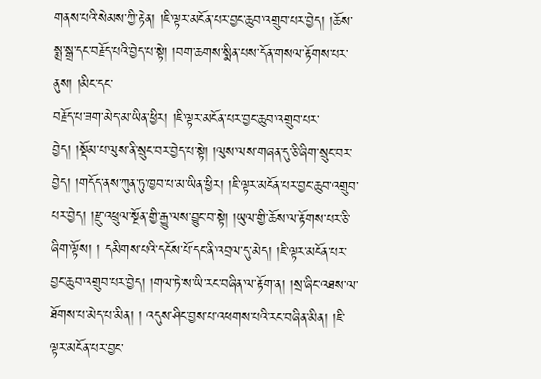གནས་པའི་སེམས་ཀྱི་རྟེན། །ཇི་ལྟར་མངོན་པར་བྱང་ཆུབ་འགྲུབ་པར་བྱེད། །ཆོས་སྨྲ་སྒྲ་དང་བརྗོད་པའི་བྱེད་པ་སྟེ། །བག་ཆགས་སྨིན་པས་དོན་གསལ་རྟོགས་པར་ནུས། །མིང་དང་
བརྗོད་པ་ཟག་མེད་མ་ཡིན་ཕྱིར། །ཇི་ལྟར་མངོན་པར་བྱང་ཆུབ་འགྲུབ་པར་བྱེད། །སྡོམ་པ་ལུས་ནི་སྲུང་བར་བྱེད་པ་སྟེ། །ལུས་ལས་གཞན་དུ་ཅི་ཞིག་སྲུང་བར་བྱེད། །གདོད་ནས་ཀུན་ཏུ་ཁྱབ་པ་མ་ཡིན་ཕྱིར། །ཇི་ལྟར་མངོན་པར་བྱང་ཆུབ་འགྲུབ་པར་བྱེད། །རྫུ་འཕྲུལ་སྔོན་གྱི་རྒྱུ་ལས་བྱུང་བ་སྟེ། །ཡུལ་གྱི་ཆོས་ལ་རྟོགས་པར་ཅི་ཞིག་ལྟོས། ། དམིགས་པའི་དངོས་པོ་དང་ནི་འབྲལ་དུ་མེད། །ཇི་ལྟར་མངོན་པར་བྱང་ཆུབ་འགྲུབ་པར་བྱེད། །གལ་ཏེ་ས་ཡི་རང་བཞིན་ལ་རྟོག་ན། །སྲ་ཞིང་འཐས་ལ་ཐོགས་པ་མེད་པ་མིན། ། འདུས་ཤིང་བྱས་པ་འཕགས་པའི་རང་བཞིན་མིན། །ཇི་ལྟར་མངོན་པར་བྱང་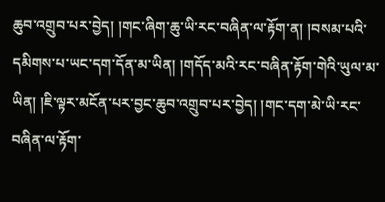ཆུབ་འགྲུབ་པར་བྱེད། །གང་ཞིག་ཆུ་ཡི་རང་བཞིན་ལ་རྟོག་ན། །བསམ་པའི་དམིགས་པ་ཡང་དག་དོན་མ་ཡིན། །གདོད་མའི་རང་བཞིན་རྟོག་གེའི་ཡུལ་མ་ཡིན། །ཇི་ལྟར་མངོན་པར་བྱང་ཆུབ་འགྲུབ་པར་བྱེད། །གང་དག་མེ་ཡི་རང་བཞིན་ལ་རྟོག་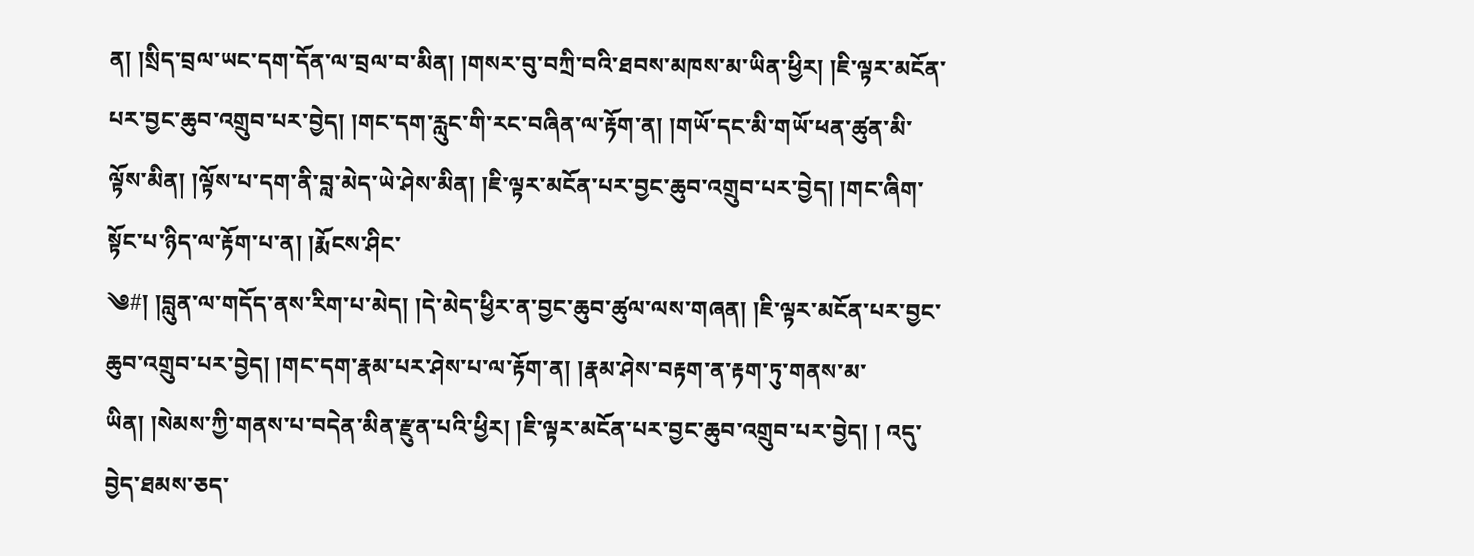ན། །སྲིད་བྲལ་ཡང་དག་དོན་ལ་བྲལ་བ་མིན། །གསར་བུ་བཀྲི་བའི་ཐབས་མཁས་མ་ཡིན་ཕྱིར། །ཇི་ལྟར་མངོན་པར་བྱང་ཆུབ་འགྲུབ་པར་བྱེད། །གང་དག་རླུང་གི་རང་བཞིན་ལ་རྟོག་ན། །གཡོ་དང་མི་གཡོ་ཕན་ཚུན་མི་ལྟོས་མིན། །ལྟོས་པ་དག་ནི་བླ་མེད་ཡེ་ཤེས་མིན། །ཇི་ལྟར་མངོན་པར་བྱང་ཆུབ་འགྲུབ་པར་བྱེད། །གང་ཞིག་སྟོང་པ་ཉིད་ལ་རྟོག་པ་ན། །རྨོངས་ཤིང་
༄#། །བླུན་ལ་གདོད་ནས་རིག་པ་མེད། །དེ་མེད་ཕྱིར་ན་བྱང་ཆུབ་ཚུལ་ལས་གཞན། །ཇི་ལྟར་མངོན་པར་བྱང་ཆུབ་འགྲུབ་པར་བྱེད། །གང་དག་རྣམ་པར་ཤེས་པ་ལ་རྟོག་ན། །རྣམ་ཤེས་བརྟག་ན་རྟག་ཏུ་གནས་མ་ཡིན། །སེམས་ཀྱི་གནས་པ་བདེན་མིན་རྫུན་པའི་ཕྱིར། །ཇི་ལྟར་མངོན་པར་བྱང་ཆུབ་འགྲུབ་པར་བྱེད། ། འདུ་བྱེད་ཐམས་ཅད་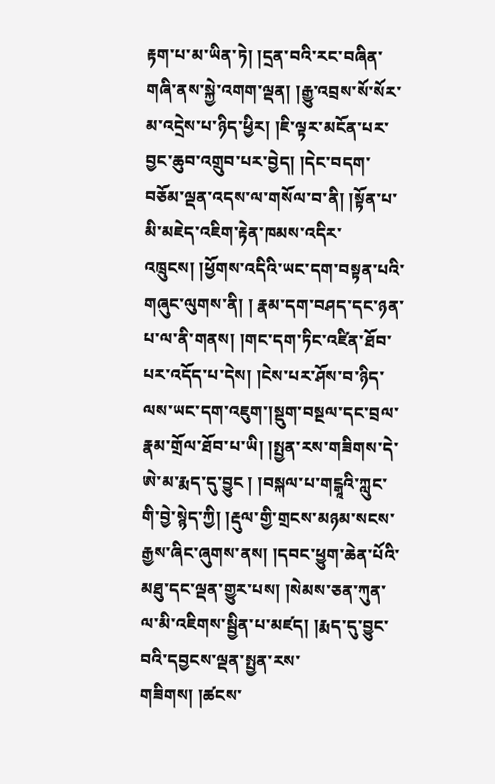རྟག་པ་མ་ཡིན་ཏེ། །དྲན་བའི་རང་བཞིན་གཞི་ནས་སྐྱེ་འགག་ལྡན། །རྒྱུ་འབྲས་སོ་སོར་མ་འདྲེས་པ་ཉིད་ཕྱིར། །ཇི་ལྟར་མངོན་པར་བྱང་ཆུབ་འགྲུབ་པར་བྱེད། །དེང་བདག་བཅོམ་ལྡན་འདས་ལ་གསོལ་བ་ནི། །སྟོན་པ་མི་མཇེད་འཇིག་རྟེན་ཁམས་འདིར་འཁྲུངས། །ཕྱོགས་འདིའི་ཡང་དག་བསྟན་པའི་གཞུང་ལུགས་ནི། ། རྣམ་དག་བཤད་དང་ཉན་པ་ལ་ནི་གནས། །གང་དག་ཏིང་འཛིན་ཐོབ་པར་འདོད་པ་དེས། །ངེས་པར་ཤོས་བ་ཉིད་ལས་ཡང་དག་འཇུག་།སྡུག་བསྔལ་དང་བྲལ་རྣམ་གྲོལ་ཐོབ་པ་ཡི། །སྤྱན་རས་གཟིགས་དེ་ཨེ་མ་རྨད་དུ་བྱུང ། །བསྐལ་པ་གངྒཱའི་ཀླུང་གི་བྱེ་སྙེད་ཀྱི། །རྡུལ་གྱི་གྲངས་མཉམ་སངས་རྒྱས་ཞིང་ཞུགས་ནས། །དབང་ཕྱུག་ཆེན་པོའི་མཐུ་དང་ལྡན་གྱུར་པས། །སེམས་ཅན་ཀུན་ལ་མི་འཇིགས་སྦྱིན་པ་མཛད། །རྨད་དུ་བྱུང་བའི་དབྱངས་ལྡན་སྤྱན་རས་གཟིགས། །ཚངས་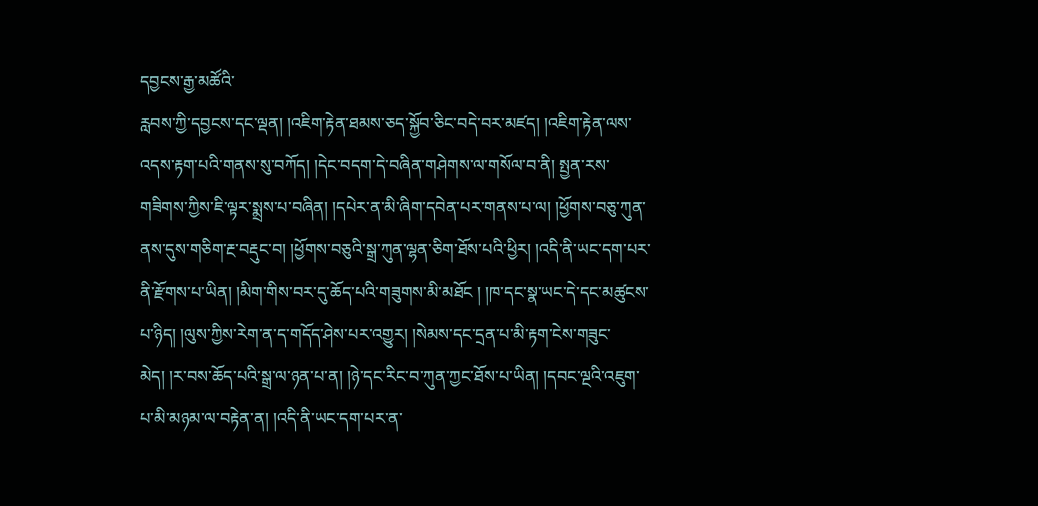དབྱངས་རྒྱ་མཚོའི་
རླབས་ཀྱི་དབྱངས་དང་ལྡན། །འཇིག་རྟེན་ཐམས་ཅད་སྐྱོབ་ཅིང་བདེ་བར་མཛད། །འཇིག་རྟེན་ལས་འདས་རྟག་པའི་གནས་སུ་བཀོད། །དེང་བདག་དེ་བཞིན་གཤེགས་ལ་གསོལ་བ་ནི། སྤྱན་རས་གཟིགས་ཀྱིས་ཇི་ལྟར་སྨྲས་པ་བཞིན། །དཔེར་ན་མི་ཞིག་དབེན་པར་གནས་པ་ལ། །ཕྱོགས་བཅུ་ཀུན་ནས་དུས་གཅིག་རྔ་བརྡུང་བ། །ཕྱོགས་བཅུའི་སྒྲ་ཀུན་ལྷན་ཅིག་ཐོས་པའི་ཕྱིར། །འདི་ནི་ཡང་དག་པར་ནི་རྫོགས་པ་ཡིན། །མིག་གིས་བར་དུ་ཆོད་པའི་གཟུགས་མི་མཐོང ། །ཁ་དང་སྣ་ཡང་དེ་དང་མཚུངས་པ་ཉིད། །ལུས་ཀྱིས་རེག་ན་ད་གདོད་ཤེས་པར་འགྱུར། །སེམས་དང་དྲན་པ་མི་རྟག་ངེས་གཟུང་མེད། །ར་བས་ཆོད་པའི་སྒྲ་ལ་ཉན་པ་ན། །ཉེ་དང་རིང་བ་ཀུན་ཀྱང་ཐོས་པ་ཡིན། །དབང་ལྔའི་འཇུག་པ་མི་མཉམ་ལ་བརྟེན་ན། །འདི་ནི་ཡང་དག་པར་ན་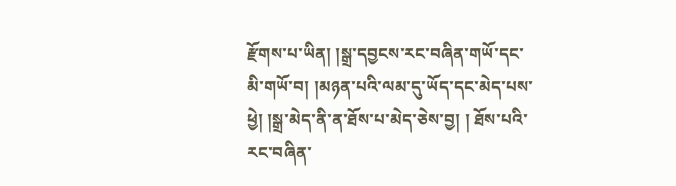རྫོགས་པ་ཡིན། །སྒྲ་དབྱངས་རང་བཞིན་གཡོ་དང་མི་གཡོ་བ། །མཉན་པའི་ལམ་དུ་ཡོད་དང་མེད་པས་ཕྱེ། །སྒྲ་མེད་ནི་ན་ཐོས་པ་མེད་ཅེས་བྱ། ། ཐོས་པའི་རང་བཞིན་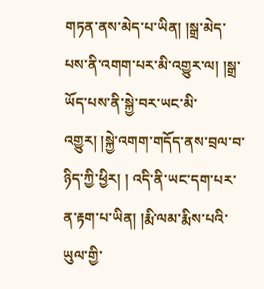གཏན་ནས་མེད་པ་ཡིན། །སྒྲ་མེད་པས་ནི་འགག་པར་མི་འགྱུར་ལ། །སྒྲ་ཡོད་པས་ནི་སྐྱེ་བར་ཡང་མི་འགྱུར། །སྐྱེ་འགག་གདོད་ནས་བྲལ་བ་ཉིད་ཀྱི་ཕྱིར། ། འདི་ནི་ཡང་དག་པར་ན་རྟག་པ་ཡིན། །རྨི་ལམ་རྨིས་པའི་ཡུལ་གྱི་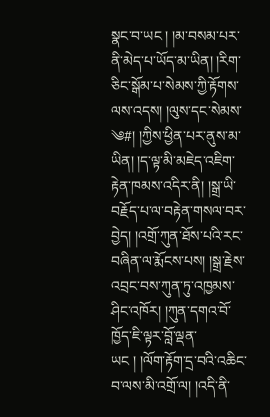སྣང་བ་ཡང ། །མ་བསམ་པར་ནི་མེད་པ་ཡོད་མ་ཡིན། །རིག་ཅིང་སྒོམ་པ་སེམས་ཀྱི་རྟོགས་ལས་འདས། །ལུས་དང་སེམས་
༄#། །ཀྱིས་ཕྱིན་པར་ནུས་མ་ཡིན། །ད་ལྟ་མི་མཇེད་འཇིག་རྟེན་ཁམས་འདིར་ནི། །སྒྲ་ཡི་བརྗོད་པ་ལ་བརྟེན་གསལ་བར་བྱེད། །འགྲོ་ཀུན་ཐོས་པའི་རང་བཞིན་ལ་རྨོངས་པས། །སྒྲ་རྗེས་འབྲང་བས་ཀུན་ཏུ་འཁྱམས་ཤིང་འཁོར། །ཀུན་དགའ་བོ་ཁྱོད་ཇི་ལྟར་བློ་ལྡན་ཡང ། །ལོག་རྟོག་དྲ་བའི་འཆིང་བ་ལས་མི་འགྲོ་ལ། །འདི་ནི་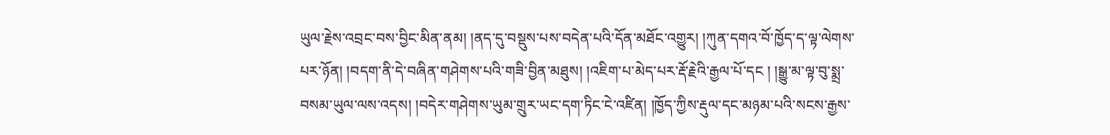ཡུལ་རྗེས་འབྲང་བས་བྱིང་མིན་ནམ། །ནད་དུ་བསྡུས་པས་བདེན་པའི་དོན་མཐོང་འགྱུར། །ཀུན་དགའ་བོ་ཁྱོད་ད་ལྟ་ལེགས་པར་ཉོན། །བདག་ནི་དེ་བཞིན་གཤེགས་པའི་གཟི་བྱིན་མཐུས། །འཇིག་པ་མེད་པར་རྡོ་རྗེའི་རྒྱལ་པོ་དང ། །སྒྱུ་མ་ལྟ་བུ་སྨྲ་བསམ་ཡུལ་ལས་འདས། །བདེར་གཤེགས་ཡུམ་གྲུར་ཡང་དག་ཏིང་ངེ་འཛིན། །ཁྱོད་ཀྱིས་རྡུལ་དང་མཉམ་པའི་སངས་རྒྱས་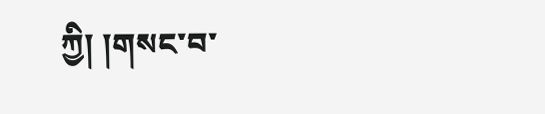ཀྱི། །གསང་བ་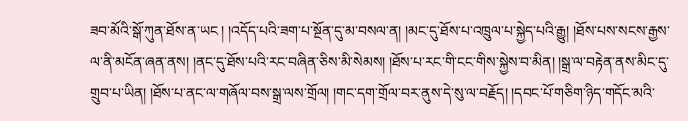ཟབ་མོའི་སྒོ་ཀུན་ཐོས་ན་ཡང ། །འདོད་པའི་ཟག་པ་སྔོན་དུ་མ་བསལ་ན། །མང་དུ་ཐོས་པ་འཁྲུལ་པ་སྐྱེད་པའི་རྒྱུ། །ཐོས་པས་སངས་རྒྱས་ལ་ནི་མངོན་ཞན་ནས། །ནང་དུ་ཐོས་པའི་རང་བཞིན་ཅིས་མི་སེམས། །ཐོས་པ་རང་གི་ངང་གིས་སྐྱེས་བ་མིན། །སྒྲ་ལ་བརྟེན་ནས་མིང་དུ་གྲུབ་པ་ཡིན། །ཐོས་པ་ནང་ལ་གཞོལ་བས་སྒྲ་ལས་གྲོལ། །གང་དག་གྲོལ་བར་ནུས་དེ་སུ་ལ་བརྗོད། །དབང་པོ་གཅིག་ཉིད་གདོང་མའི་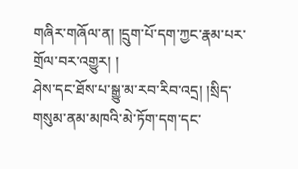གཞིར་གཞོལ་ན། །དྲུག་པོ་དག་ཀྱང་རྣམ་པར་གྲོལ་བར་འགྱུར། །
ཤེས་དང་ཐོས་པ་སྒྱུ་མ་རབ་རིབ་འདྲ། །སྲིད་གསུམ་ནམ་མཁའི་མེ་ཏོག་དག་དང་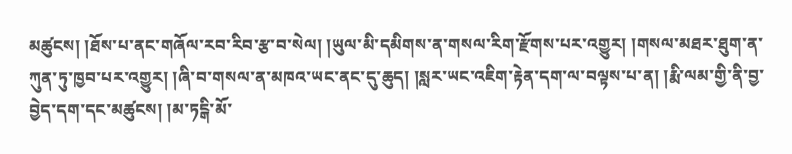མཚུངས། །ཐོས་པ་ནང་གཞོལ་རབ་རིབ་རྩ་བ་སེལ། །ཡུལ་མི་དམིགས་ན་གསལ་རིག་རྫོགས་པར་འགྱུར། །གསལ་མཐར་ཐུག་ན་ཀུན་ཏུ་ཁྱབ་པར་འགྱུར། །ཞི་བ་གསལ་ན་མཁའ་ཡང་ནང་དུ་ཆུད། །སླར་ཡང་འཇིག་རྟེན་དག་ལ་བལྟས་པ་ན། །རྨི་ལམ་གྱི་ནི་བྱ་བྱེད་དག་དང་མཚུངས། །མ་ཏངྒི་མོ་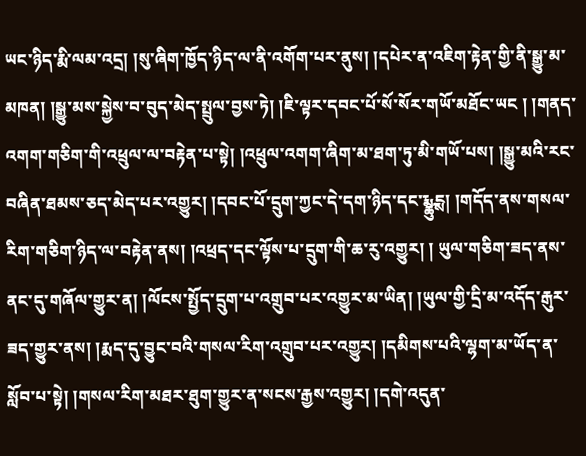ཡང་ཉིད་རྨི་ལམ་འདྲ། །སུ་ཞིག་ཁྱོད་ཉིད་ལ་ནི་འགོག་པར་ནུས། །དཔེར་ན་འཇིག་རྟེན་གྱི་ནི་སྒྱུ་མ་མཁན། །སྒྱུ་མས་སྐྱེས་བ་བུད་མེད་སྤྲུལ་བྱས་ཏེ། །ཇི་ལྟར་དབང་པོ་སོ་སོར་གཡོ་མཐོང་ཡང ། །གནད་འགག་གཅིག་གི་འཕྲུལ་ལ་བརྟེན་པ་སྟེ། །འཕྲུལ་འགག་ཞིག་མ་ཐག་ཏུ་མི་གཡོ་པས། །སྒྱུ་མའི་རང་བཞིན་ཐམས་ཅད་མེད་པར་འགྱུར། །དབང་པོ་དྲུག་ཀྱང་དེ་དག་ཉིད་དང་རྨྪུངྶ། །གདོད་ནས་གསལ་རིག་གཅིག་ཉིད་ལ་བརྟེན་ནས། །འཕྲད་དང་ལྟོས་པ་དྲུག་གི་ཆ་རུ་འགྱུར། ། ཡུལ་གཅིག་ཟད་ནས་ནང་དུ་གཞོལ་གྱུར་ན། །ལོངས་སྤྱོད་དྲུག་པ་འགྲུབ་པར་འགྱུར་མ་ཡིན། །ཡུལ་གྱི་དྲི་མ་འདོད་རྒུར་ཟད་གྱུར་ནས། །རྨད་དུ་བྱུང་བའི་གསལ་རིག་འགྲུབ་པར་འགྱུར། །དམིགས་པའི་ལྷག་མ་ཡོད་ན་སློབ་པ་སྟེ། །གསལ་རིག་མཐར་ཐུག་གྱུར་ན་སངས་རྒྱས་འགྱུར། །དགེ་འདུན་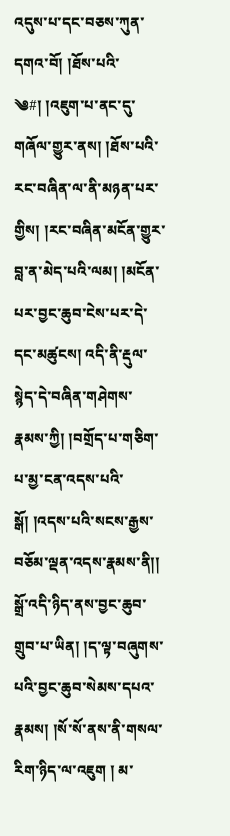འདུས་པ་དང་བཅས་ཀུན་དགའ་བོ། །ཐོས་པའི་
༄#། །འཇུག་པ་ནང་དུ་གཞོལ་གྱུར་ནས། །ཐོས་པའི་རང་བཞིན་ལ་ནི་མཉན་པར་གྱིས། །རང་བཞིན་མངོན་གྱུར་བླ་ན་མེད་པའི་ལམ། །མངོན་པར་བྱང་ཆུབ་ངེས་པར་དེ་དང་མཚུངས། འདི་ནི་རྡུལ་སྙེད་དེ་བཞིན་གཤེགས་རྣམས་ཀྱི། །བགྲོད་པ་གཅིག་པ་མྱ་ངན་འདས་པའི་སྒོ། །འདས་པའི་སངས་རྒྱས་བཅོམ་ལྡན་འདས་རྣམས་ནི།། སྒྲོ་འདི་ཉིད་ནས་བྱང་ཆུབ་གྲུབ་པ་ཡིན། །ད་ལྟ་བཞུགས་པའི་བྱང་ཆུབ་སེམས་དཔའ་རྣམས། །སོ་སོ་ནས་ནི་གསལ་རིག་ཉིད་ལ་འཇུག ། མ་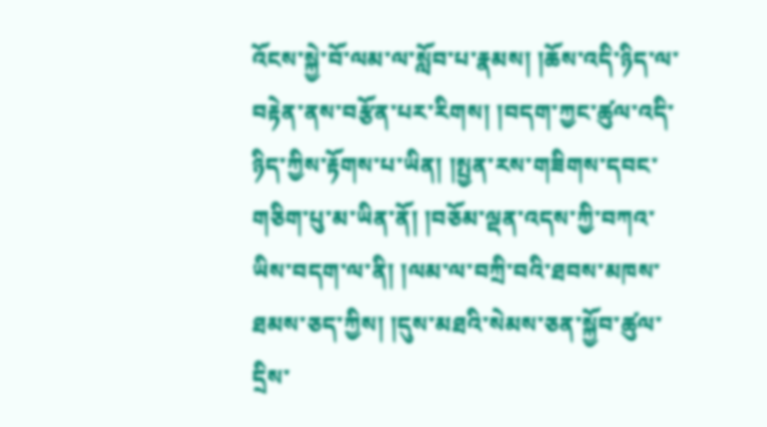འོངས་སྐྱེ་བོ་ལམ་ལ་སློབ་པ་རྣམས། །ཆོས་འདི་ཉིད་ལ་བརྟེན་ནས་བརྩོན་པར་རིགས། །བདག་ཀྱང་ཚུལ་འདི་ཉིད་ཀྱིས་རྟོགས་པ་ཡིན། །སྤྱན་རས་གཟིགས་དབང་གཅིག་པུ་མ་ཡིན་ནོ། །བཅོམ་ལྡན་འདས་ཀྱི་བཀའ་ཡིས་བདག་ལ་ནི། །ལམ་ལ་བཀྲི་བའི་ཐབས་མཁས་ཐམས་ཅད་ཀྱིས། །དུས་མཐའི་སེམས་ཅན་སྐྱོབ་ཚུལ་དྲིས་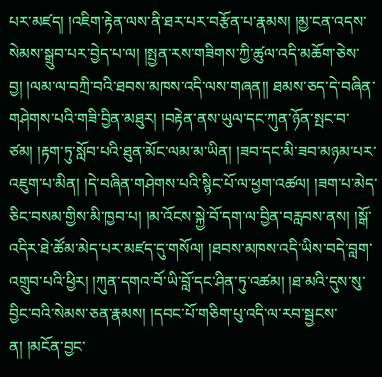པར་མཛད། །འཇིག་རྟེན་ལས་ནི་ཐར་པར་བརྩོན་པ་རྣམས། །མྱ་ངན་འདས་སེམས་སྒྲུབ་པར་བྱེད་པ་ལ། །སྤྱན་རས་གཟིགས་ཀྱི་ཚུལ་འདི་མཆོག་ཅེས་བྱ། །ལམ་ལ་བཀྲི་བའི་ཐབས་མཁས་འདི་ལས་གཞན།། ཐམས་ཅད་དེ་བཞིན་གཤེགས་པའི་གཟི་བྱིན་མཐུར། །བརྟེན་ནས་ཡུལ་དང་ཀུན་ཉོན་སྤང་བ་ཙམ། །རྟག་ཏུ་སློབ་པའི་ཐུན་མོང་ལམ་མ་ཡིན། །ཟབ་དང་མི་ཟབ་མཉམ་པར་
འཇུག་པ་མིན། །དེ་བཞིན་གཤེགས་པའི་སྙིང་པོ་ལ་ཕྱག་འཚལ། །ཟག་པ་མེད་ཅིང་བསམ་གྱིས་མི་ཁྱབ་པ། །མ་འོངས་སྐྱེ་བོ་དག་ལ་བྱིན་བརླབས་ནས། །སྒོ་འདིར་ཐེ་ཚོམ་མེད་པར་མཛད་དུ་གསོལ། །ཐབས་མཁས་འདི་ཡིས་བདེ་བླག་འགྲུབ་པའི་ཕྱིར། །ཀུན་དགའ་བོ་ཡི་བློ་དང་ཤིན་ཏུ་འཚམ། །ཐ་མའི་དུས་སུ་བྱིང་བའི་སེམས་ཅན་རྣམས། །དབང་པོ་གཅིག་པུ་འདི་ལ་རབ་སྦྱངས་ན། །མངོན་བྱང་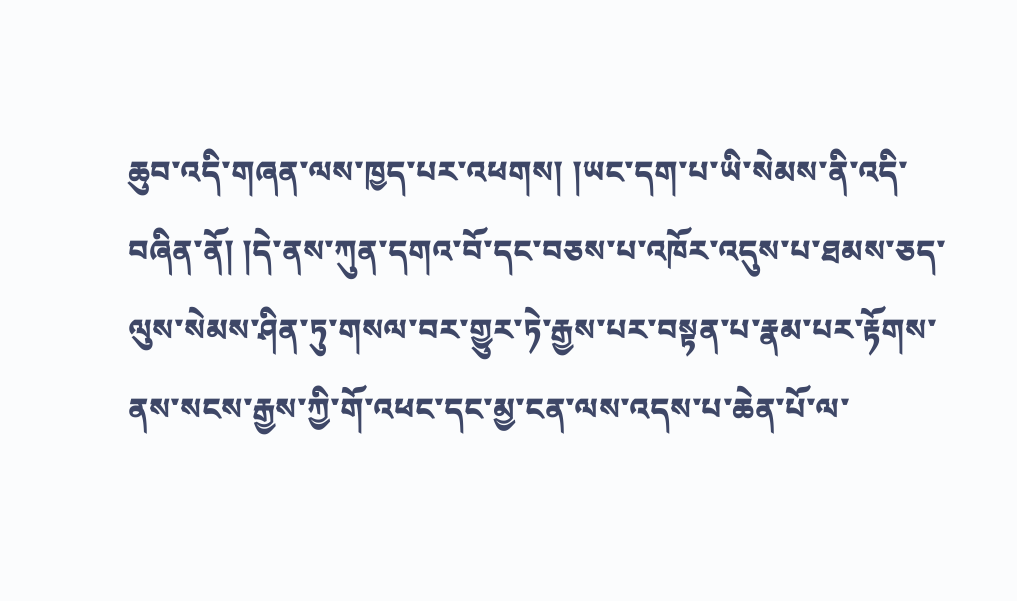ཆུབ་འདི་གཞན་ལས་ཁྱད་པར་འཕགས། །ཡང་དག་པ་ཡི་སེམས་ནི་འདི་བཞིན་ནོ། །དེ་ནས་ཀུན་དགའ་བོ་དང་བཅས་པ་འཁོར་འདུས་པ་ཐམས་ཅད་ལུས་སེམས་ཤིན་ཏུ་གསལ་བར་གྱུར་ཏེ་རྒྱས་པར་བསྟན་པ་རྣམ་པར་རྟོགས་ནས་སངས་རྒྱས་ཀྱི་གོ་འཕང་དང་མྱ་ངན་ལས་འདས་པ་ཆེན་པོ་ལ་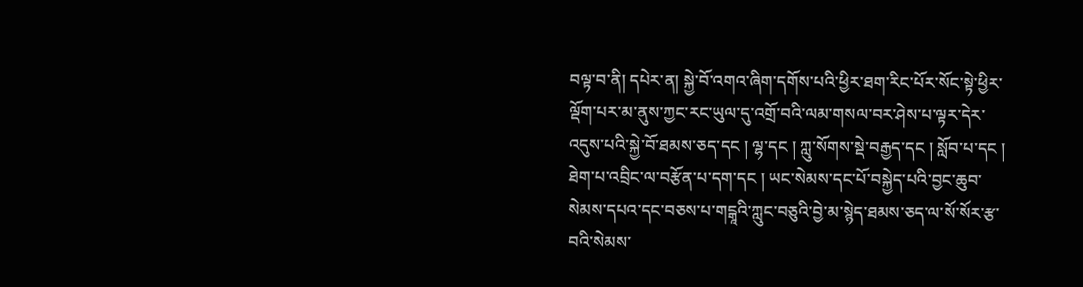བལྟ་བ་ནི། དཔེར་ན། སྐྱེ་བོ་འགའ་ཞིག་དགོས་པའི་ཕྱིར་ཐག་རིང་པོར་སོང་སྟེ་ཕྱིར་ལྡོག་པར་མ་ནུས་ཀྱང་རང་ཡུལ་དུ་འགྲོ་བའི་ལམ་གསལ་བར་ཤེས་པ་ལྟར་དེར་འདུས་པའི་སྐྱེ་བོ་ཐམས་ཅད་དང ། ལྷ་དང ། ཀླུ་སོགས་སྡེ་བརྒྱད་དང ། སློབ་པ་དང ། ཐེག་པ་འབྲིང་ལ་བརྩོན་པ་དག་དང ། ཡང་སེམས་དང་པོ་བསྐྱེད་པའི་བྱང་ཆུབ་སེམས་དཔའ་དང་བཅས་པ་གངྒཱའི་ཀླུང་བཅུའི་བྱེ་མ་སྙེད་ཐམས་ཅད་ལ་སོ་སོར་རྩ་བའི་སེམས་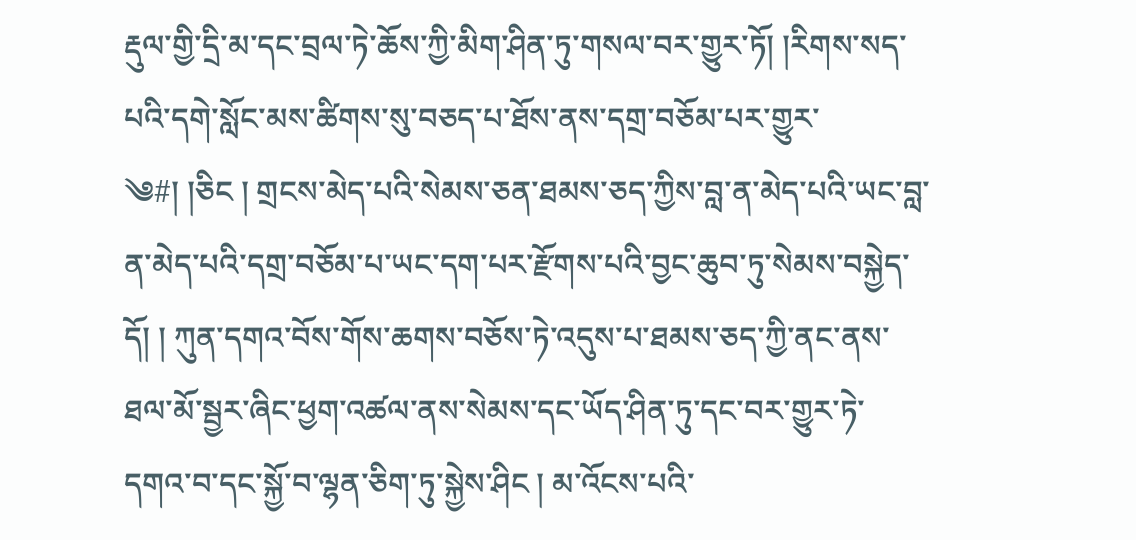རྡུལ་གྱི་དྲི་མ་དང་བྲལ་ཏེ་ཆོས་ཀྱི་མིག་ཤིན་ཏུ་གསལ་བར་གྱུར་ཏོ། །རིགས་སད་པའི་དགེ་སློང་མས་ཚིགས་སུ་བཅད་པ་ཐོས་ནས་དགྲ་བཅོམ་པར་གྱུར་
༄#། །ཅིང ། གྲངས་མེད་པའི་སེམས་ཅན་ཐམས་ཅད་ཀྱིས་བླ་ན་མེད་པའི་ཡང་བླ་ན་མེད་པའི་དགྲ་བཅོམ་པ་ཡང་དག་པར་རྫོགས་པའི་བྱང་ཆུབ་ཏུ་སེམས་བསྐྱེད་དོ། ། ཀུན་དགའ་བོས་གོས་ཆགས་བཅོས་ཏེ་འདུས་པ་ཐམས་ཅད་ཀྱི་ནང་ནས་ཐལ་མོ་སྦྱར་ཞིང་ཕྱག་འཚལ་ནས་སེམས་དང་ཡོད་ཤིན་ཏུ་དང་བར་གྱུར་ཏེ་དགའ་བ་དང་སྐྱོ་བ་ལྷན་ཅིག་ཏུ་སྐྱེས་ཤིང ། མ་འོངས་པའི་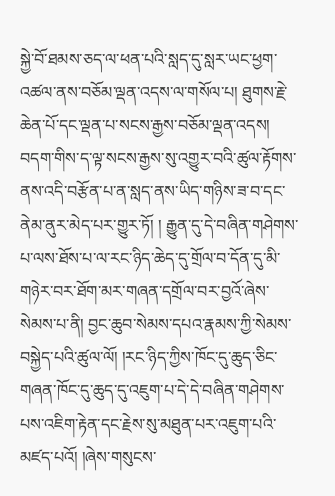སྐྱེ་བོ་ཐམས་ཅད་ལ་ཕན་པའི་སླད་དུ་སླར་ཡང་ཕྱག་འཚལ་ནས་བཅོམ་ལྡན་འདས་ལ་གསོལ་པ། ཐུགས་རྗེ་ཆེན་པོ་དང་ལྡན་པ་སངས་རྒྱས་བཅོམ་ལྡན་འདས། བདག་གིས་ད་ལྟ་སངས་རྒྱས་སུ་འགྱུར་བའི་ཚུལ་རྟོགས་ནས་འདི་བརྩོན་པ་ན་སླད་ནས་ཡིད་གཉིས་ཟ་བ་དང་ནེམ་ནུར་མེད་པར་གྱུར་ཏོ། ། རྒྱུན་དུ་དེ་བཞིན་གཤེགས་པ་ལས་ཐོས་པ་ལ་རང་ཉིད་ཆེད་དུ་གྲོལ་བ་དོན་དུ་མི་གཉེར་བར་ཐོག་མར་གཞན་དགྲོལ་བར་བྱའོ་ཞེས་སེམས་པ་ནི། བྱང་ཆུབ་སེམས་དཔའ་རྣམས་ཀྱི་སེམས་བསྐྱེད་པའི་ཚུལ་ལོ། །རང་ཉིད་ཀྱིས་ཁོང་དུ་ཆུད་ཅིང་གཞན་ཁོང་དུ་ཆུད་དུ་འཇུག་པ་དེ་དེ་བཞིན་གཤེགས་པས་འཇིག་རྟེན་དང་རྗེས་སུ་མཐུན་པར་འཇུག་པའི་མཛད་པའོ། །ཞེས་གསུངས་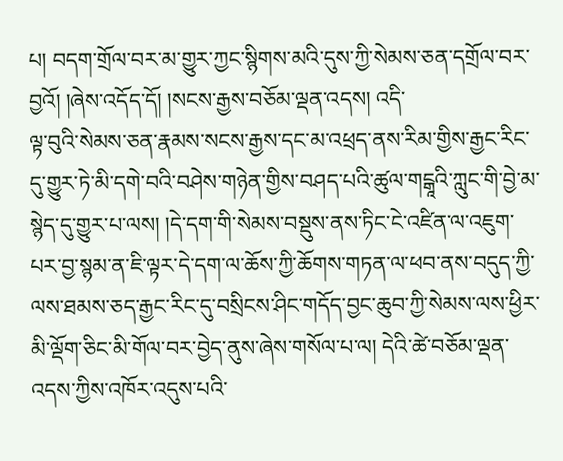པ། བདག་གྲོལ་བར་མ་གྱུར་ཀྱང་སྙིགས་མའི་དུས་ཀྱི་སེམས་ཅན་དགྲོལ་བར་བྱའོ། །ཞེས་འདོད་དོ། །སངས་རྒྱས་བཅོམ་ལྡན་འདས། འདི་
ལྟ་བུའི་སེམས་ཅན་རྣམས་སངས་རྒྱས་དང་མ་འཕྲད་ནས་རིམ་གྱིས་རྒྱང་རིང་དུ་གྱུར་ཏེ་མི་དགེ་བའི་བཤེས་གཉེན་གྱིས་བཤད་པའི་ཚུལ་གངྒཱའི་ཀླུང་གི་བྱེ་མ་སྙེད་དུ་གྱུར་པ་ལས། །དེ་དག་གི་སེམས་བསྡུས་ནས་ཏིང་ངེ་འཛིན་ལ་འཇུག་པར་བྱ་སྙམ་ན་ཇི་ལྟར་དེ་དག་ལ་ཆོས་ཀྱི་ཆོགས་གཏན་ལ་ཕབ་ནས་བདུད་ཀྱི་ལས་ཐམས་ཅད་རྒྱང་རིང་དུ་བསྲིངས་ཤིང་གདོད་བྱང་ཆུབ་ཀྱི་སེམས་ལས་ཕྱིར་མི་ལྡོག་ཅིང་མི་གོལ་བར་བྱེད་ནུས་ཞེས་གསོལ་པ་ལ། དེའི་ཚེ་བཅོམ་ལྡན་འདས་ཀྱིས་འཁོར་འདུས་པའི་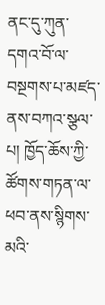ནང་དུ་ཀུན་དགའ་བོ་ལ་བསྔགས་པ་མཛད་ནས་བཀའ་སྩལ་པ། ཁྱོད་ཆོས་ཀྱི་ཚོགས་གཏན་ལ་ཕབ་ནས་སྙིགས་མའི་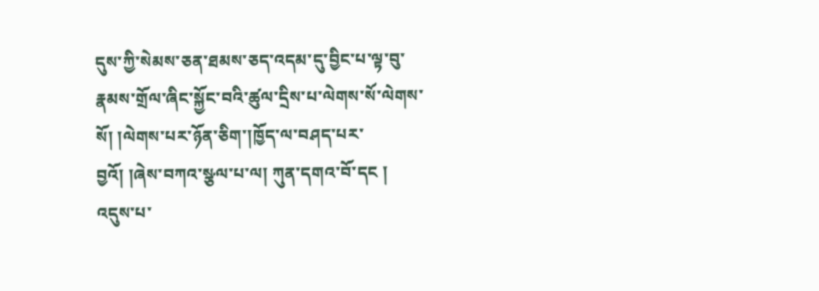དུས་ཀྱི་སེམས་ཅན་ཐམས་ཅད་འདམ་དུ་བྱིང་པ་ལྟ་བུ་རྣམས་གྲོལ་ཞིང་སྐྱོང་བའི་ཚུལ་དྲིས་པ་ལེགས་སོ་ལེགས་སོ། །ལེགས་པར་ཉོན་ཅིག་།ཁྱོད་ལ་བཤད་པར་བྱའོ། །ཞེས་བཀའ་སྩལ་པ་ལ། ཀུན་དགའ་བོ་དང ། འདུས་པ་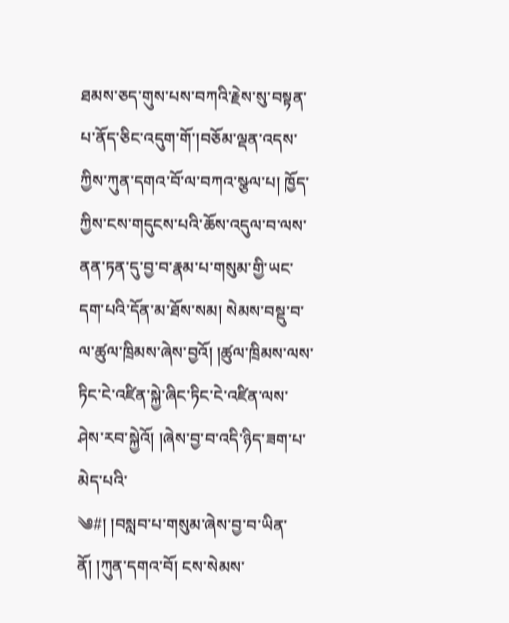ཐམས་ཅད་གུས་པས་བཀའི་རྗེས་སུ་བསྟན་པ་ནོད་ཅིང་འདུག་གོ་།བཅོམ་ལྡན་འདས་ཀྱིས་ཀུན་དགའ་བོ་ལ་བཀའ་སྩལ་པ། ཁྱོད་ཀྱིས་ངས་གདུངས་པའི་ཆོས་འདུལ་བ་ལས་ནན་ཏན་དུ་བྱ་བ་རྣམ་པ་གསུམ་གྱི་ཡང་དག་པའི་དོན་མ་ཐོས་སམ། སེམས་བསྡུ་བ་ལ་ཚུལ་ཁྲིམས་ཞེས་བྱའོ། །ཚུལ་ཁྲིམས་ལས་ཏིང་ངེ་འཛིན་སྐྱེ་ཞིང་ཏིང་ངེ་འཛིན་ལས་ཤེས་རབ་སྐྱེའོ། །ཞེས་བྱ་བ་འདི་ཉིད་ཟག་པ་མེད་པའི་
༄#། །བསླབ་པ་གསུམ་ཞེས་བྱ་བ་ཡིན་ནོ། །ཀུན་དགའ་བོ། ངས་སེམས་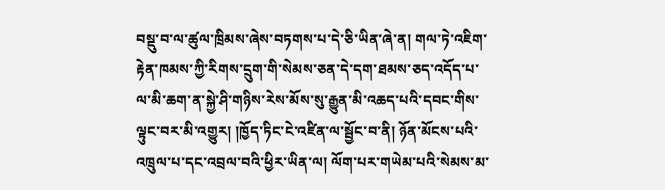བསྡུ་བ་ལ་ཚུལ་ཁྲིམས་ཞེས་བཏགས་པ་དེ་ཅི་ཡིན་ཞེ་ན། གལ་ཏེ་འཇིག་རྟེན་ཁམས་ཀྱི་རིགས་དྲུག་གི་སེམས་ཅན་དེ་དག་ཐམས་ཅད་འདོད་པ་ལ་མི་ཆག་ན་སྐྱེ་ཤི་གཉིས་རེས་མོས་སུ་རྒྱུན་མི་འཆད་པའི་དབང་གིས་ལྟུང་བར་མི་འགྱུར། །ཁྱོད་ཏིང་ངེ་འཛིན་ལ་སྦྱོང་བ་ནི། ཉོན་མོངས་པའི་འཁྲུལ་པ་དང་འབྲལ་བའི་ཕྱིར་ཡིན་ལ། ལོག་པར་གཡེམ་པའི་སེམས་མ་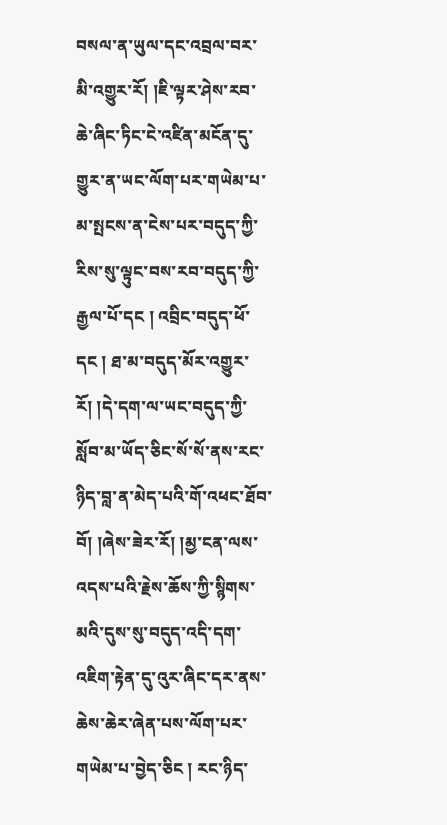བསལ་ན་ཡུལ་དང་འབྲལ་བར་མི་འགྱུར་རོ། །ཇི་ལྟར་ཤེས་རབ་ཆེ་ཞིང་ཏིང་ངེ་འཛིན་མངོན་དུ་གྱུར་ན་ཡང་ལོག་པར་གཡེམ་པ་མ་སྤངས་ན་ངེས་པར་བདུད་ཀྱི་རིས་སུ་ལྟུང་བས་རབ་བདུད་ཀྱི་རྒྱལ་པོ་དང ། འབྲིང་བདུད་ཕོ་དང ། ཐ་མ་བདུད་མོར་འགྱུར་རོ། །དེ་དག་ལ་ཡང་བདུད་ཀྱི་སློབ་མ་ཡོད་ཅིང་སོ་སོ་ནས་རང་ཉིད་བླ་ན་མེད་པའི་གོ་འཕང་ཐོབ་བོ། །ཞེས་ཟེར་རོ། །མྱ་ངན་ལས་འདས་པའི་རྗེས་ཆོས་ཀྱི་སྙིགས་མའི་དུས་སུ་བདུད་འདི་དག་འཇིག་རྟེན་དུ་འུར་ཞིང་དར་ནས་ཆེས་ཆེར་ཞེན་པས་ལོག་པར་གཡེམ་པ་བྱེད་ཅིང ། རང་ཉིད་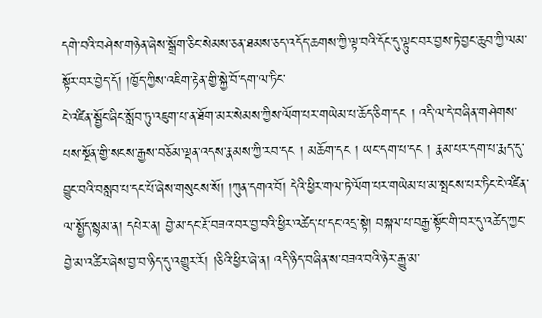དགེ་བའི་བཤེས་གཉེན་ཞེས་སྒྲོག་ཅིང་སེམས་ཅན་ཐམས་ཅད་འདོད་ཆགས་ཀྱི་ལྟ་བའི་དོང་དུ་ལྟུང་བར་བྱས་ཏེ་བྱང་ཆུབ་ཀྱི་ལམ་སྟོར་བར་བྱེད་དོ། །ཁྱོད་ཀྱིས་འཇིག་རྟེན་གྱི་སྐྱེ་བོ་དག་ལ་ཏིང་
ངེ་འཛིན་སྦྱོང་ཞིང་སློབ་ཏུ་འཇུག་པ་ན་ཐོག་མར་སེམས་ཀྱིས་ལོག་པར་གཡེམ་པ་ཆོད་ཅིག་དང ། འདི་ལ་དེ་བཞིན་གཤེགས་པས་སྔོན་གྱི་སངས་རྒྱས་བཅོམ་ལྡན་འདས་རྣམས་ཀྱི་རབ་དང ། མཆོག་དང ། ཡང་དག་པ་དང ། རྣམ་པར་དག་པ་རྨད་དུ་བྱུང་བའི་བསླབ་པ་དང་པོ་ཞེས་གསུངས་སོ། །ཀུན་དགའ་བོ། དེའི་ཕྱིར་གལ་ཏེ་ལོག་པར་གཡེམ་པ་མ་སྤངས་པར་ཏིང་ངེ་འཛིན་ལ་སྤྱོད་སྙམ་ན། དཔེར་ན། བྱེ་མ་དང་རྔོ་བཟའ་བར་བྱ་བའི་ཕྱིར་འཚེད་པ་དང་འདྲ་སྟེ། བསྐལ་པ་བརྒྱ་སྟོང་གི་བར་དུ་འཚེད་ཀྱང་བྱེ་མ་འཚིར་ཞེས་བྱ་བ་ཉིད་དུ་འགྱུར་རོ། །ཅིའི་ཕྱིར་ཞེ་ན། འདི་ཉིད་བཞིན་ས་བཟའ་བའི་ཉེར་རྒྱུ་མ་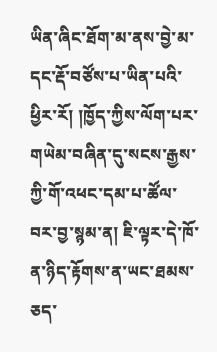ཡིན་ཞིང་ཐོག་མ་ནས་བྱེ་མ་དང་རྡོ་བཙོས་པ་ཡིན་པའི་ཕྱིར་རོ། །ཁྱོད་ཀྱིས་ལོག་པར་གཡེམ་བཞིན་དུ་སངས་རྒྱས་ཀྱི་གོ་འཕང་དམ་པ་ཚོལ་བར་བྱ་སྙམ་ན། ཇི་ལྟར་དེ་ཁོ་ན་ཉིད་རྟོགས་ན་ཡང་ཐམས་ཅད་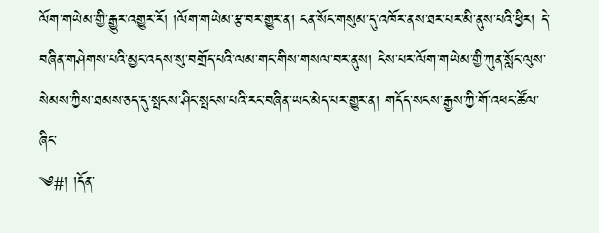ལོག་གཡེམ་གྱི་རྒྱུར་འགྱུར་རོ། །ལོག་གཡེམ་རྩ་བར་གྱུར་ན། ངན་སོང་གསུམ་དུ་འཁོར་ནས་ཐར་པར་མི་ནུས་པའི་ཕྱིར། དེ་བཞིན་གཤེགས་པའི་མྱང་འདས་སུ་བགྲོད་པའི་ལམ་གང་གིས་གསལ་བར་ནུས། ངེས་པར་ལོག་གཡེམ་གྱི་ཀུན་སློང་ལུས་སེམས་ཀྱིས་ཐམས་ཅད་དུ་སྤངས་ཤིང་སྤངས་པའི་རང་བཞིན་ཡང་མེད་པར་གྱུར་ན། གདོད་སངས་རྒྱས་ཀྱི་གོ་འཕང་ཚོལ་ཞིང་
༄#། །དོན་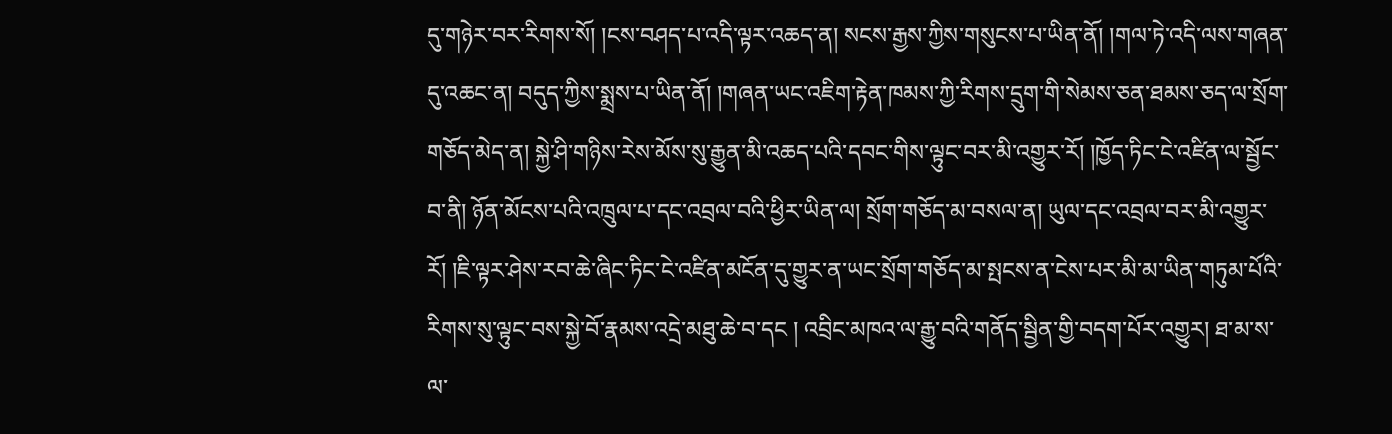དུ་གཉེར་བར་རིགས་སོ། །ངས་བཤད་པ་འདི་ལྟར་འཆད་ན། སངས་རྒྱས་ཀྱིས་གསུངས་པ་ཡིན་ནོ། །གལ་ཏེ་འདི་ལས་གཞན་དུ་འཆང་ན། བདུད་ཀྱིས་སྨྲས་པ་ཡིན་ནོ། །གཞན་ཡང་འཇིག་རྟེན་ཁམས་ཀྱི་རིགས་དྲུག་གི་སེམས་ཅན་ཐམས་ཅད་ལ་སྲོག་གཅོད་མེད་ན། སྐྱེ་ཤི་གཉིས་རེས་མོས་སུ་རྒྱུན་མི་འཆད་པའི་དབང་གིས་ལྟུང་བར་མི་འགྱུར་རོ། །ཁྱོད་ཏིང་ངེ་འཛིན་ལ་སྦྱོང་བ་ནི། ཉོན་མོངས་པའི་འཁྲུལ་པ་དང་འབྲལ་བའི་ཕྱིར་ཡིན་ལ། སྲོག་གཅོད་མ་བསལ་ན། ཡུལ་དང་འབྲལ་བར་མི་འགྱུར་རོ། །ཇི་ལྟར་ཤེས་རབ་ཆེ་ཞིང་ཏིང་ངེ་འཛིན་མངོན་དུ་གྱུར་ན་ཡང་སྲོག་གཅོད་མ་སྤངས་ན་ངེས་པར་མི་མ་ཡིན་གཏུམ་པོའི་རིགས་སུ་ལྟུང་བས་སྐྱེ་བོ་རྣམས་འདྲེ་མཐུ་ཆེ་བ་དང ། འབྲིང་མཁའ་ལ་རྒྱུ་བའི་གནོད་སྦྱིན་གྱི་བདག་པོར་འགྱུར། ཐ་མ་ས་ལ་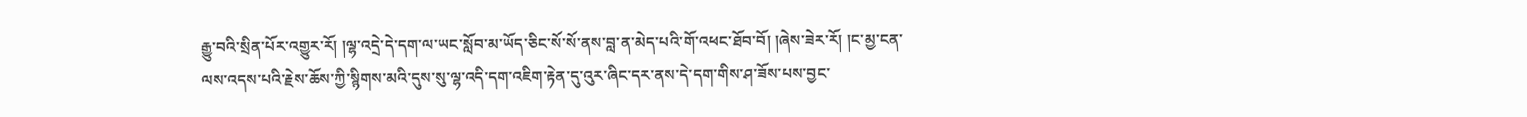རྒྱུ་བའི་སྲིན་པོར་འགྱུར་རོ། །ལྷ་འདྲེ་དེ་དག་ལ་ཡང་སློབ་མ་ཡོད་ཅིང་སོ་སོ་ནས་བླ་ན་མེད་པའི་གོ་འཕང་ཐོབ་བོ། །ཞེས་ཟེར་རོ། །ང་མྱ་ངན་ལས་འདས་པའི་རྗེས་ཆོས་ཀྱི་སྙིགས་མའི་དུས་སུ་ལྷ་འདི་དག་འཇིག་རྟེན་དུ་འུར་ཞིང་དར་ནས་དེ་དག་གིས་ཤ་ཟོས་པས་བྱང་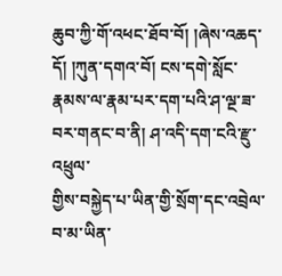ཆུབ་ཀྱི་གོ་འཕང་ཐོབ་བོ། །ཞེས་འཆད་དོ། །ཀུན་དགའ་བོ། ངས་དགེ་སློང་རྣམས་ལ་རྣམ་པར་དག་པའི་ཤ་ལྔ་ཟ་བར་གནང་བ་ནི། ཤ་འདི་དག་ངའི་རྫུ་འཕྲུལ་
གྱིས་བསྐྱེད་པ་ཡིན་གྱི་སྲོག་དང་འབྲེལ་བ་མ་ཡིན་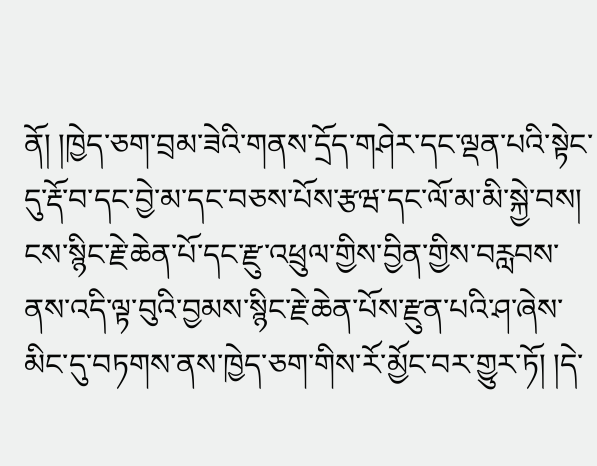ནོ། །ཁྱེད་ཅག་བྲམ་ཟེའི་གནས་དྲོད་གཤེར་དང་ལྡན་པའི་སྟེང་དུ་རྡོ་བ་དང་བྱེ་མ་དང་བཅས་པོས་རྩཝ་དང་ལོ་མ་མི་སྐྱེ་བས། ངས་སྙིང་རྗེ་ཆེན་པོ་དང་རྫུ་འཕྲུལ་གྱིས་བྱིན་གྱིས་བརླབས་ནས་འདི་ལྟ་བུའི་བྱམས་སྙིང་རྗེ་ཆེན་པོས་རྫུན་པའི་ཤ་ཞེས་མིང་དུ་བཏགས་ནས་ཁྱེད་ཅག་གིས་རོ་མྱོང་བར་གྱུར་ཏོ། །དེ་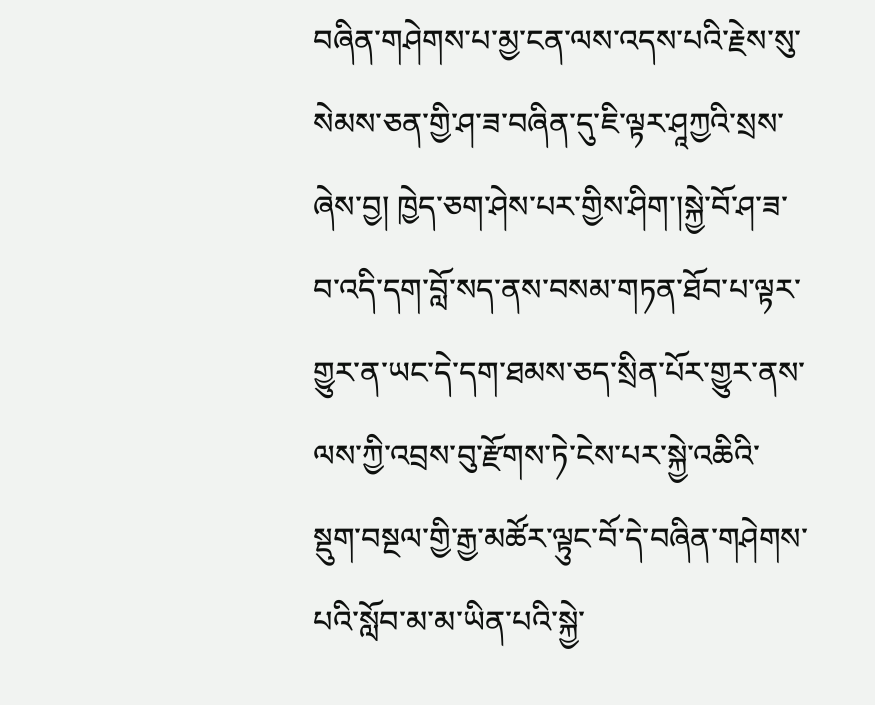བཞིན་གཤེགས་པ་མྱ་ངན་ལས་འདས་པའི་རྗེས་སུ་སེམས་ཅན་གྱི་ཤ་ཟ་བཞིན་དུ་ཇི་ལྟར་ཤཱཀྱའི་སྲས་ཞེས་བྱ། ཁྱེད་ཅག་ཤེས་པར་གྱིས་ཤིག་།སྐྱེ་བོ་ཤ་ཟ་བ་འདི་དག་བློ་སད་ནས་བསམ་གཏན་ཐོབ་པ་ལྟར་གྱུར་ན་ཡང་དེ་དག་ཐམས་ཅད་སྲིན་པོར་གྱུར་ནས་ལས་ཀྱི་འབྲས་བུ་རྫོགས་ཏེ་ངེས་པར་སྐྱེ་འཆིའི་སྡུག་བསྔལ་གྱི་རྒྱ་མཚོར་ལྟུང་བོ་དེ་བཞིན་གཤེགས་པའི་སློབ་མ་མ་ཡིན་པའི་སྐྱེ་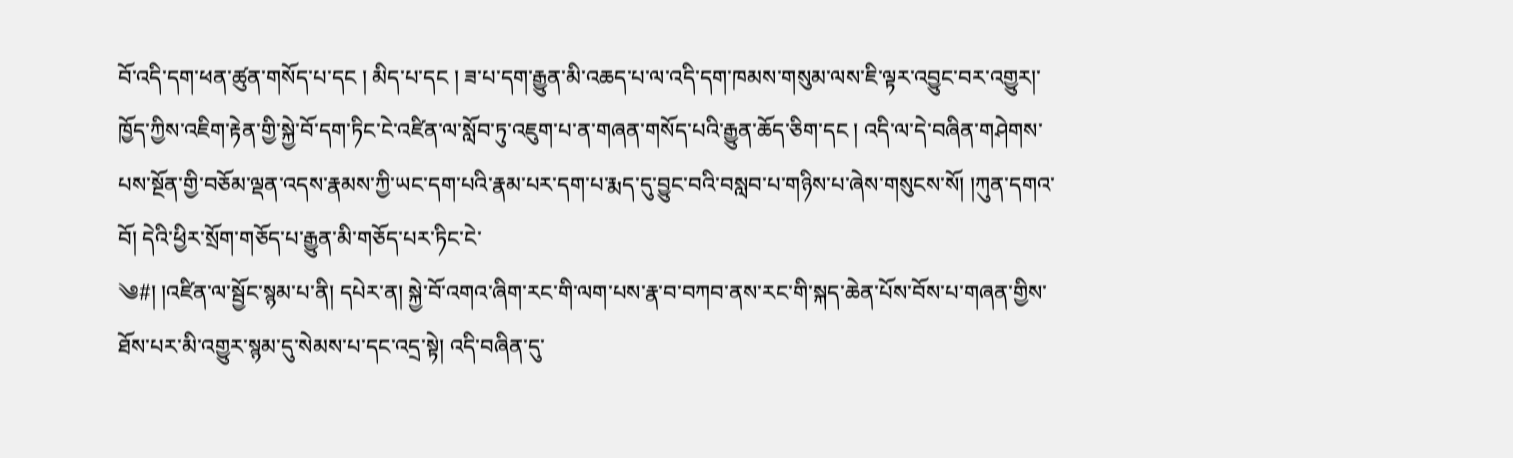བོ་འདི་དག་ཕན་ཚུན་གསོད་པ་དང ། མིད་པ་དང ། ཟ་པ་དག་རྒྱུན་མི་འཆད་པ་ལ་འདི་དག་ཁམས་གསུམ་ལས་ཇི་ལྟར་འབྱུང་བར་འགྱུར།་ཁྱོད་ཀྱིས་འཇིག་རྟེན་གྱི་སྐྱེ་བོ་དག་ཏིང་ངེ་འཛིན་ལ་སློབ་ཏུ་འཇུག་པ་ན་གཞན་གསོད་པའི་རྒྱུན་ཆོད་ཅིག་དང ། འདི་ལ་དེ་བཞིན་གཤེགས་པས་སྔོན་གྱི་བཅོམ་ལྡན་འདས་རྣམས་ཀྱི་ཡང་དག་པའི་རྣམ་པར་དག་པ་རྨད་དུ་བྱུང་བའི་བསླབ་པ་གཉིས་པ་ཞེས་གསུངས་སོ། །ཀུན་དགའ་བོ། དེའི་ཕྱིར་སྲོག་གཅོད་པ་རྒྱུན་མི་གཅོད་པར་ཏིང་ངེ་
༄#། །འཛིན་ལ་སྦྱོང་སྙམ་པ་ནི། དཔེར་ན། སྐྱེ་བོ་འགའ་ཞིག་རང་གི་ལག་པས་རྣ་བ་བཀབ་ནས་རང་གི་སྐད་ཆེན་པོས་བོས་པ་གཞན་གྱིས་ཐོས་པར་མི་འགྱུར་སྙམ་དུ་སེམས་པ་དང་འདྲ་སྟེ། འདི་བཞིན་དུ་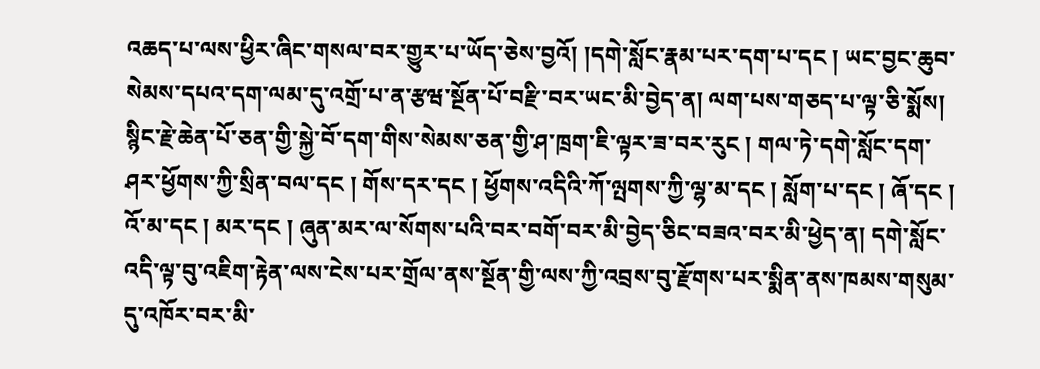འཆད་པ་ལས་ཕྱིར་ཞིང་གསལ་བར་གྱུར་པ་ཡོད་ཅེས་བྱའོ། །དགེ་སློང་རྣམ་པར་དག་པ་དང ། ཡང་བྱང་ཆུབ་སེམས་དཔའ་དག་ལམ་དུ་འགྲོ་པ་ན་རྩཝ་སྔོན་པོ་བརྫི་བར་ཡང་མི་བྱེད་ན། ལག་པས་གཅད་པ་ལྟ་ཅི་སྨོས། སྙིང་རྗེ་ཆེན་པོ་ཅན་གྱི་སྐྱེ་བོ་དག་གིས་སེམས་ཅན་གྱི་ཤ་ཁྲག་ཇི་ལྟར་ཟ་བར་རུང ། གལ་ཏེ་དགེ་སློང་དག་ཤར་ཕྱོགས་ཀྱི་སྲིན་བལ་དང ། གོས་དར་དང ། ཕྱོགས་འདིའི་ཀོ་ལྤགས་ཀྱི་ལྷ་མ་དང ། སློག་པ་དང ། ཞོ་དང ། འོ་མ་དང ། མར་དང ། ཞུན་མར་ལ་སོགས་པའི་བར་བགོ་བར་མི་བྱེད་ཅིང་བཟའ་བར་མི་ཕྱེད་ན། དགེ་སློང་འདི་ལྟ་བུ་འཇིག་རྟེན་ལས་ངེས་པར་གྲོལ་ནས་སྔོན་གྱི་ལས་ཀྱི་འབྲས་བུ་རྫོགས་པར་སྨིན་ནས་ཁམས་གསུམ་དུ་འཁོར་བར་མི་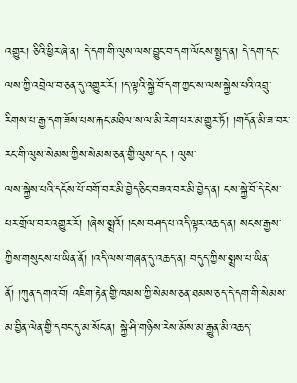འགྱུར། ཅིའི་ཕྱིར་ཞེ་ན། དེ་དག་གི་ལུས་ལས་བྱུང་བ་དག་ལོངས་སྤྱད་ན། དེ་དག་དང་ལས་ཀྱི་འབྲེལ་བ་ཅན་དུ་འགྱུར་རོ། །ད་ལྟའི་སྐྱེ་བོ་དག་ཀྱང་ས་ལས་སྐྱེས་པའི་འབྲུ་རིགས་པ་རྒྱ་དག་ཟོས་པས་རྐང་མཐིལ་ས་ལ་མི་རེག་པར་མ་གྱུར་ཏོ། །གདོན་མི་ཟ་བར་རང་གི་ལུས་སེམས་ཀྱིས་སེམས་ཅན་གྱི་ལུས་དང ། ལུས་
ལས་སྐྱེས་པའི་དངོས་པོ་བགོ་བར་མི་བྱེད་ཅིང་བཟའ་བར་མི་བྱེད་ན། ངས་སྐྱེ་བོ་དེ་ངེས་པར་གྲོལ་བར་འགྱུར་རོ། །ཞེས་སྨྲའོ། །ངས་བཤད་པ་འདི་ལྟར་འཆད་ན། སངས་རྒྱས་ཀྱིས་གསུངས་པ་ཡིན་ནོ། །འདི་ལས་གཞན་དུ་འཆད་ན། བདུད་ཀྱིས་སྨྲས་པ་ཡིན་ནོ། །ཀུན་དགའ་བོ། འཇིག་རྟེན་གྱི་ཁམས་ཀྱི་སེམས་ཅན་ཐམས་ཅད་དེ་དག་གི་སེམས་མ་བྱིན་ལེན་གྱི་དབང་དུ་མ་སོང་ན། སྐྱེ་ཤི་གཉིས་རེས་མོས་མ་རྒྱུན་མི་འཆད་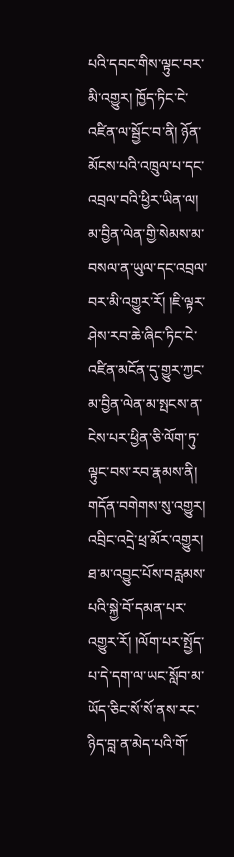པའི་དབང་གིས་ལྟུང་བར་མི་འགྱུར། ཁྱོད་ཏིང་ངེ་འཛིན་ལ་སྦྱོང་བ་ནི། ཉོན་མོངས་པའི་འཁྲུལ་པ་དང་འབྲལ་བའི་ཕྱིར་ཡིན་ལ། མ་བྱིན་ལེན་གྱི་སེམས་མ་བསལ་ན་ཡུལ་དང་འབྲལ་བར་མི་འགྱུར་རོ། །ཇི་ལྟར་ཤེས་རབ་ཆེ་ཞིང་ཏིང་ངེ་འཛིན་མངོན་དུ་གྱུར་ཀྱང་མ་བྱིན་ལེན་མ་སྤངས་ན་ངེས་པར་ཕྱིན་ཅི་ལོག་ཏུ་ལྟུང་བས་རབ་རྣམས་ནི། གདོན་བགེགས་སུ་འགྱུར། འབྲིང་འདྲེ་ཕྲ་མོར་འགྱུར། ཐ་མ་འབྱུང་པོས་བརླམས་པའི་སྐྱེ་བོ་དམན་པར་འགྱུར་རོ། །ལོག་པར་སྤྱོད་པ་དེ་དག་ལ་ཡང་སློབ་མ་ཡོད་ཅིང་སོ་སོ་ནས་རང་ཉིད་བླ་ན་མེད་པའི་གོ་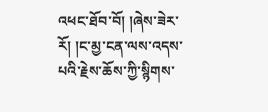འཕང་ཐོབ་བོ། །ཞེས་ཟེར་རོ། །ང་མྱ་ངན་ལས་འདས་པའི་རྗེས་ཆོས་ཀྱི་སྙིགས་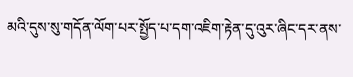མའི་དུས་སུ་གདོན་ལོག་པར་སྤྱོད་པ་དག་འཇིག་རྟེན་དུ་འུར་ཞིང་དར་ནས་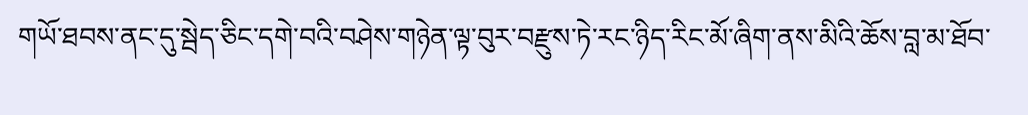གཡོ་ཐབས་ནང་དུ་སྦེད་ཅིང་དགེ་བའི་བཤེས་གཉེན་ལྟ་བུར་བརྫུས་ཏེ་རང་ཉིད་རིང་མོ་ཞིག་ནས་མིའི་ཆོས་བླ་མ་ཐོབ་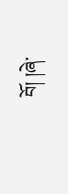བོ། །ཞེ་